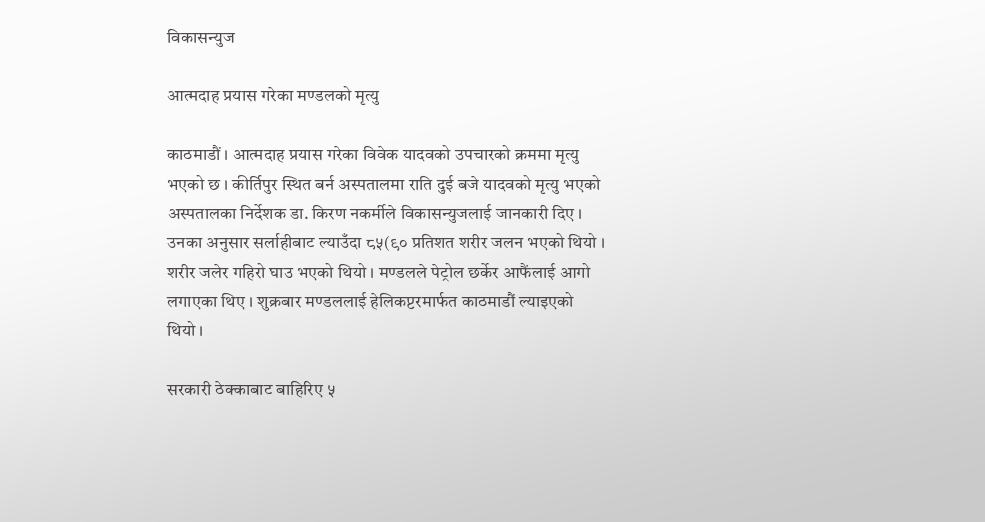विकासन्युज

आत्मदाह प्रयास गरेका मण्डलको मृत्यु

काठमाडौं । आत्मदाह प्रयास गरेका विवेक यादवको उपचारको क्रममा मृत्यु भएको छ । कीर्तिपुर स्थित बर्न अस्पतालमा राति दुई बजे यादवको मृत्यु भएको अस्पतालका निर्देशक डा. किरण नकर्मीले विकासन्युजलाई जानकारी दिए ।  उनका अनुसार सर्लाहीबाट ल्याउँदा ८५(९० प्रतिशत शरीर जलन भएको थियो । शरीर जलेर गहिरो घाउ भएको थियो । मण्डलले पेट्रोल छर्केर आफैंलाई आगो लगाएका थिए । शुक्रबार मण्डललाई हेलिकप्टरमार्फत काठमाडौं ल्याइएको थियो ।

सरकारी ठेक्काबाट बाहिरिए ५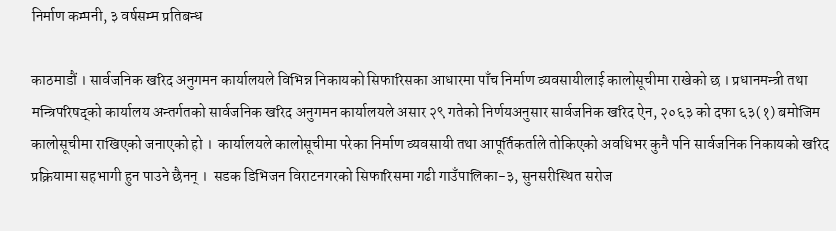निर्माण कम्पनी, ३ वर्षसम्म प्रतिबन्ध

काठमाडौं । सार्वजनिक खरिद अनुगमन कार्यालयले विभिन्न निकायको सिफारिसका आधारमा पाँच निर्माण व्यवसायीलाई कालोसूचीमा राखेको छ । प्रधानमन्त्री तथा मन्त्रिपरिषद्को कार्यालय अन्तर्गतको सार्वजनिक खरिद अनुगमन कार्यालयले असार २९ गतेको निर्णयअनुसार सार्वजनिक खरिद ऐन, २०६३ को दफा ६३(१) बमोजिम कालोसूचीमा राखिएको जनाएको हो ।  कार्यालयले कालोसूचीमा परेका निर्माण व्यवसायी तथा आपूर्तिकर्ताले तोकिएको अवधिभर कुनै पनि सार्वजनिक निकायको खरिद प्रक्रियामा सहभागी हुन पाउने छैनन् ।  सडक डिभिजन विराटनगरको सिफारिसमा गढी गाउँपालिका-३, सुनसरीस्थित सरोज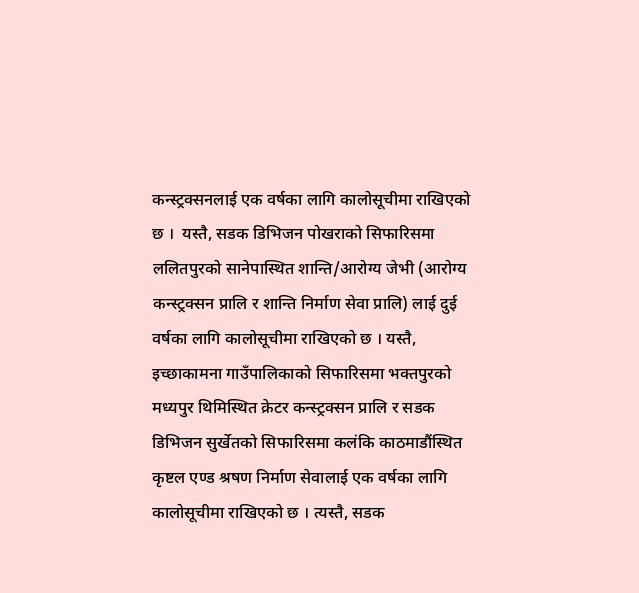कन्स्ट्रक्सनलाई एक वर्षका लागि कालोसूचीमा राखिएको छ ।  यस्तै, सडक डिभिजन पोखराको सिफारिसमा ललितपुरको सानेपास्थित शान्ति/आरोग्य जेभी (आरोग्य कन्स्ट्रक्सन प्रालि र शान्ति निर्माण सेवा प्रालि) लाई दुई वर्षका लागि कालोसूचीमा राखिएको छ । यस्तै, इच्छाकामना गाउँपालिकाको सिफारिसमा भक्तपुरको मध्यपुर थिमिस्थित क्रेटर कन्स्ट्रक्सन प्रालि र सडक डिभिजन सुर्खेतको सिफारिसमा कलंकि काठमाडौंस्थित कृष्टल एण्ड श्रषण निर्माण सेवालाई एक वर्षका लागि कालोसूचीमा राखिएको छ । त्यस्तै, सडक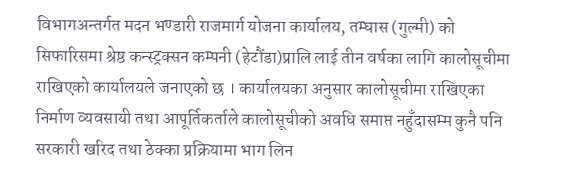विभागअन्तर्गत मदन भण्डारी राजमार्ग योजना कार्यालय, तम्घास (गुल्मी) को सिफारिसमा श्रेष्ठ कन्स्ट्रक्सन कम्पनी (हेटौंडा)प्रालि लाई तीन वर्षका लागि कालोसूचीमा राखिएको कार्यालयले जनाएको छ । कार्यालयका अनुसार कालोसूचीमा राखिएका निर्माण व्यवसायी तथा आपूर्तिकर्ताले कालोसूचीको अवधि समाप्त नहुँदासम्म कुनै पनि सरकारी खरिद तथा ठेक्का प्रक्रियामा भाग लिन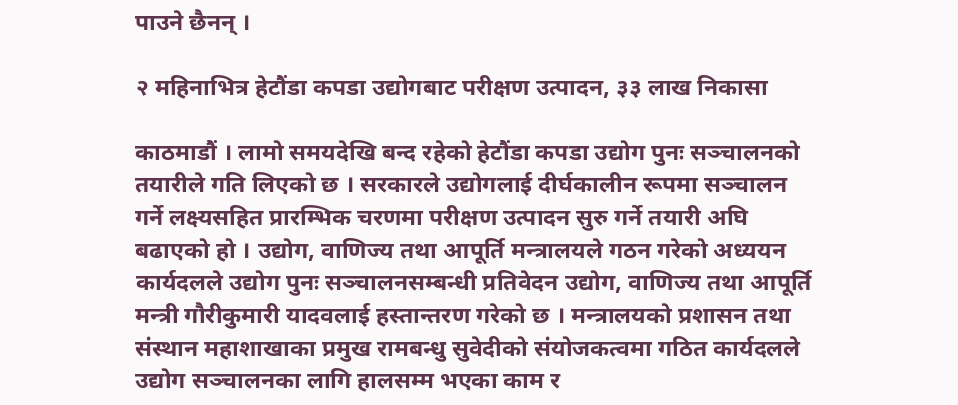पाउने छैनन् ।

२ महिनाभित्र हेटौंडा कपडा उद्योगबाट परीक्षण उत्पादन, ३३ लाख निकासा

काठमाडौं । लामो समयदेखि बन्द रहेको हेटौंडा कपडा उद्योग पुनः सञ्चालनको तयारीले गति लिएको छ । सरकारले उद्योगलाई दीर्घकालीन रूपमा सञ्चालन गर्ने लक्ष्यसहित प्रारम्भिक चरणमा परीक्षण उत्पादन सुरु गर्ने तयारी अघि बढाएको हो । उद्योग, वाणिज्य तथा आपूर्ति मन्त्रालयले गठन गरेको अध्ययन कार्यदलले उद्योग पुनः सञ्चालनसम्बन्धी प्रतिवेदन उद्योग, वाणिज्य तथा आपूर्ति मन्त्री गौरीकुमारी यादवलाई हस्तान्तरण गरेको छ । मन्त्रालयको प्रशासन तथा संस्थान महाशाखाका प्रमुख रामबन्धु सुवेदीको संयोजकत्वमा गठित कार्यदलले उद्योग सञ्चालनका लागि हालसम्म भएका काम र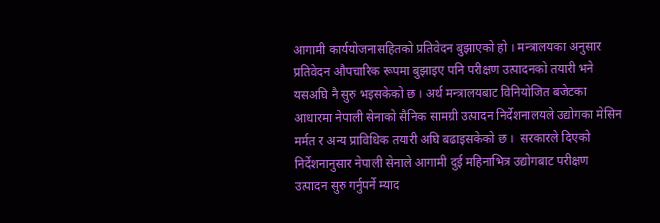आगामी कार्ययोजनासहितको प्रतिवेदन बुझाएको हो । मन्त्रालयका अनुसार प्रतिवेदन औपचारिक रूपमा बुझाइए पनि परीक्षण उत्पादनको तयारी भने यसअघि नै सुरु भइसकेको छ । अर्थ मन्त्रालयबाट विनियोजित बजेटका आधारमा नेपाली सेनाको सैनिक सामग्री उत्पादन निर्देशनालयले उद्योगका मेसिन मर्मत र अन्य प्राविधिक तयारी अघि बढाइसकेको छ ।  सरकारले दिएको निर्देशनानुसार नेपाली सेनाले आगामी दुई महिनाभित्र उद्योगबाट परीक्षण उत्पादन सुरु गर्नुपर्ने म्याद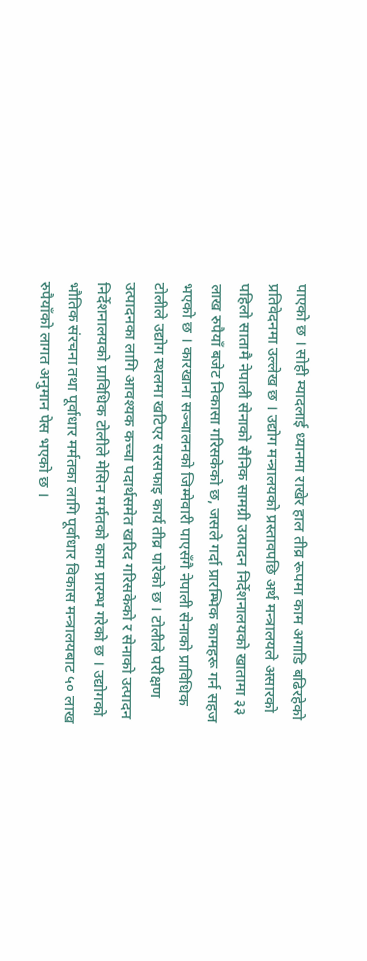पाएको छ । सोही म्यादलाई ध्यानमा राखेर हाल तीव्र रूपमा काम अगाडि बढिरहेको प्रतिवेदनमा उल्लेख छ । उद्योग मन्त्रालयको प्रस्तावपछि अर्थ मन्त्रालयले असारको पहिलो सातामै नेपाली सेनाको सैनिक सामग्री उत्पादन निर्देशनालयको खातामा ३३ लाख रुपैयाँ बजेट निकासा गरिसकेको छ, जसले गर्दा प्रारम्भिक कामहरू गर्न सहज भएको छ । कारखाना सञ्चालनको जिम्मेवारी पाएसँगै नेपाली सेनाको प्राविधिक टोलीले उद्योग स्थलमा खटिएर सरसफाइ कार्य तीव्र पारेको छ । टोलीले परीक्षण उत्पादनका लागि आवश्यक कच्चा पदार्थसमेत खरिद गरिसकेको र सेनाको उत्पादन निर्देशनालयको प्राविधिक टोलीले मेसिन मर्मतको काम प्रारम्भ गरेको छ । उद्योगको भौतिक संरचना तथा पूर्वाधार मर्मतका लागि पूर्वाधार विकास मन्त्रालयबाट ५० लाख रुपैयाँको लागत अनुमान पेस भएको छ ।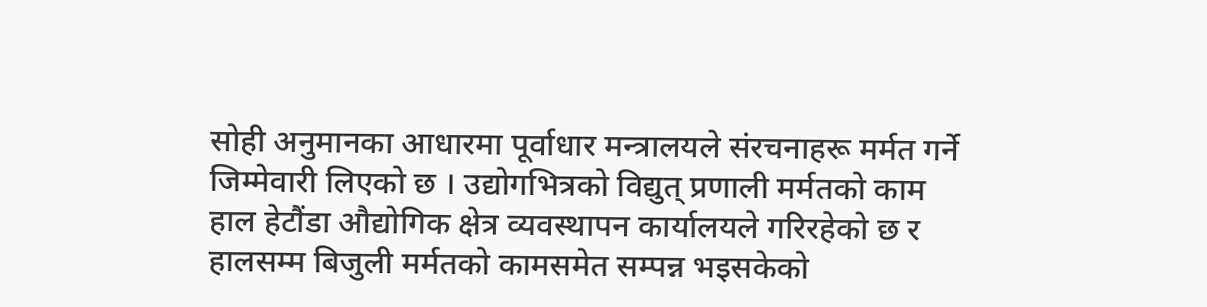सोही अनुमानका आधारमा पूर्वाधार मन्त्रालयले संरचनाहरू मर्मत गर्ने जिम्मेवारी लिएको छ । उद्योगभित्रको विद्युत् प्रणाली मर्मतको काम हाल हेटौंडा औद्योगिक क्षेत्र व्यवस्थापन कार्यालयले गरिरहेको छ र हालसम्म बिजुली मर्मतको कामसमेत सम्पन्न भइसकेको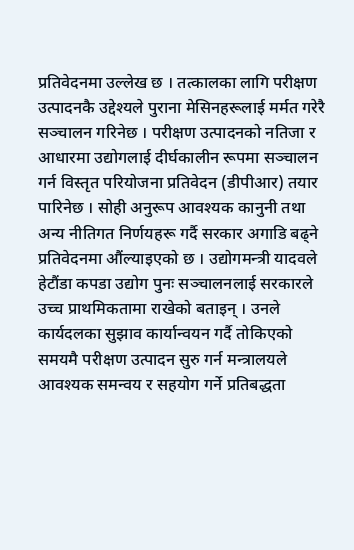प्रतिवेदनमा उल्लेख छ । तत्कालका लागि परीक्षण उत्पादनकै उद्देश्यले पुराना मेसिनहरूलाई मर्मत गरेरै सञ्चालन गरिनेछ । परीक्षण उत्पादनको नतिजा र आधारमा उद्योगलाई दीर्घकालीन रूपमा सञ्चालन गर्न विस्तृत परियोजना प्रतिवेदन (डीपीआर) तयार पारिनेछ । सोही अनुरूप आवश्यक कानुनी तथा अन्य नीतिगत निर्णयहरू गर्दै सरकार अगाडि बढ्ने प्रतिवेदनमा औंल्याइएको छ । उद्योगमन्त्री यादवले हेटौंडा कपडा उद्योग पुनः सञ्चालनलाई सरकारले उच्च प्राथमिकतामा राखेको बताइन् । उनले कार्यदलका सुझाव कार्यान्वयन गर्दै तोकिएको समयमै परीक्षण उत्पादन सुरु गर्न मन्त्रालयले आवश्यक समन्वय र सहयोग गर्ने प्रतिबद्धता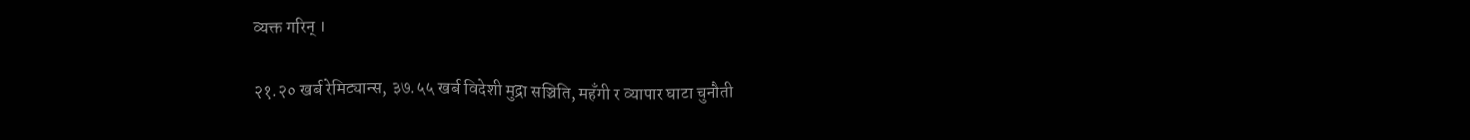व्यक्त गरिन् ।

२१.२० खर्ब रेमिट्यान्स, ३७.५५ खर्ब विदेशी मुद्रा सञ्चिति, महँगी र व्यापार घाटा चुनौती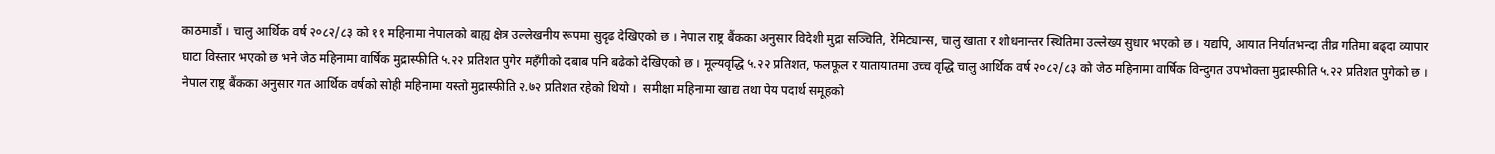काठमाडौं । चालु आर्थिक वर्ष २०८२/८३ को ११ महिनामा नेपालको बाह्य क्षेत्र उल्लेखनीय रूपमा सुदृढ देखिएको छ । नेपाल राष्ट्र बैंकका अनुसार विदेशी मुद्रा सञ्चिति, रेमिट्यान्स, चालु खाता र शोधनान्तर स्थितिमा उल्लेख्य सुधार भएको छ । यद्यपि, आयात निर्यातभन्दा तीव्र गतिमा बढ्दा व्यापार घाटा विस्तार भएको छ भने जेठ महिनामा वार्षिक मुद्रास्फीति ५.२२ प्रतिशत पुगेर महँगीको दबाब पनि बढेको देखिएको छ । मूल्यवृद्धि ५.२२ प्रतिशत, फलफूल र यातायातमा उच्च वृद्धि चालु आर्थिक वर्ष २०८२/८३ को जेठ महिनामा वार्षिक विन्दुगत उपभोक्ता मुद्रास्फीति ५.२२ प्रतिशत पुगेको छ । नेपाल राष्ट्र बैंकका अनुसार गत आर्थिक वर्षको सोही महिनामा यस्तो मुद्रास्फीति २.७२ प्रतिशत रहेको थियो ।  समीक्षा महिनामा खाद्य तथा पेय पदार्थ समूहको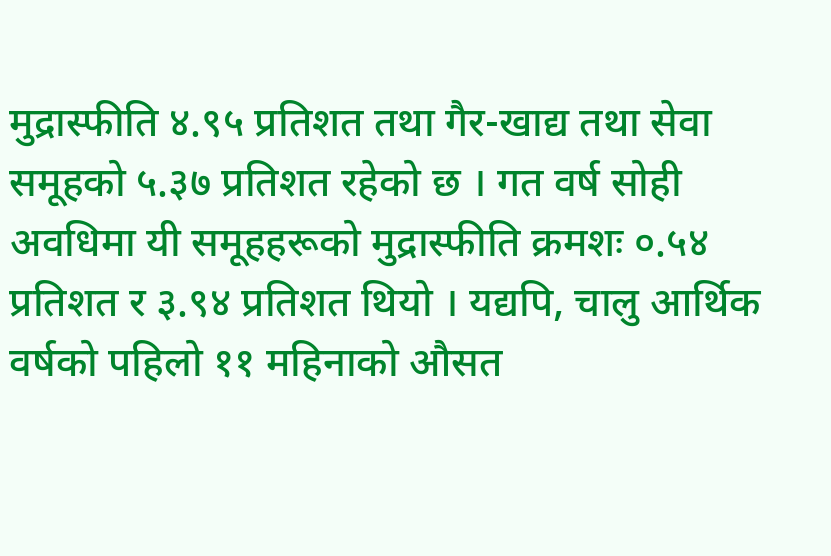मुद्रास्फीति ४.९५ प्रतिशत तथा गैर-खाद्य तथा सेवा समूहको ५.३७ प्रतिशत रहेको छ । गत वर्ष सोही अवधिमा यी समूहहरूको मुद्रास्फीति क्रमशः ०.५४ प्रतिशत र ३.९४ प्रतिशत थियो । यद्यपि, चालु आर्थिक वर्षको पहिलो ११ महिनाको औसत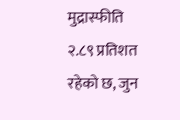मुद्रास्फीति २.८९ प्रतिशत रहेको छ, जुन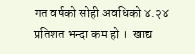गत वर्षको सोही अवधिको ४.२४ प्रतिशत भन्दा कम हो ।  खाद्य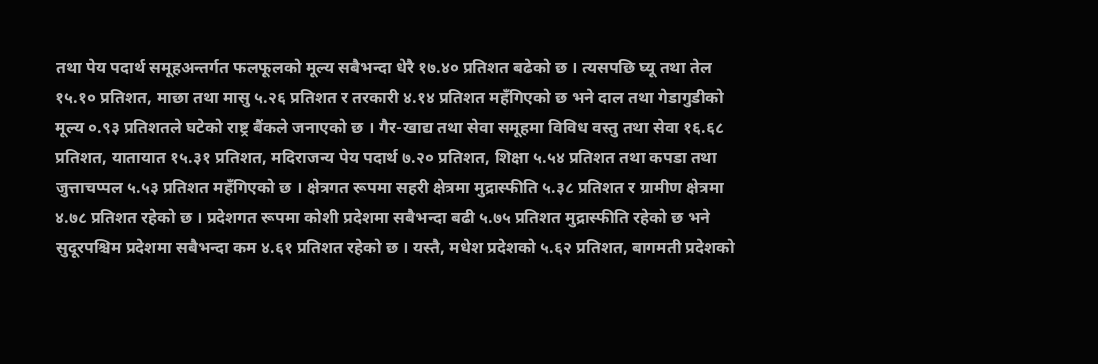तथा पेय पदार्थ समूहअन्तर्गत फलफूलको मूल्य सबैभन्दा धेरै १७.४० प्रतिशत बढेको छ । त्यसपछि घ्यू तथा तेल १५.१० प्रतिशत, माछा तथा मासु ५.२६ प्रतिशत र तरकारी ४.१४ प्रतिशत महँगिएको छ भने दाल तथा गेडागुडीको मूल्य ०.९३ प्रतिशतले घटेको राष्ट्र बैंकले जनाएको छ । गैर-खाद्य तथा सेवा समूहमा विविध वस्तु तथा सेवा १६.६८ प्रतिशत, यातायात १५.३१ प्रतिशत, मदिराजन्य पेय पदार्थ ७.२० प्रतिशत, शिक्षा ५.५४ प्रतिशत तथा कपडा तथा जुत्ताचप्पल ५.५३ प्रतिशत महँगिएको छ । क्षेत्रगत रूपमा सहरी क्षेत्रमा मुद्रास्फीति ५.३८ प्रतिशत र ग्रामीण क्षेत्रमा ४.७८ प्रतिशत रहेको छ । प्रदेशगत रूपमा कोशी प्रदेशमा सबैभन्दा बढी ५.७५ प्रतिशत मुद्रास्फीति रहेको छ भने सुदूरपश्चिम प्रदेशमा सबैभन्दा कम ४.६१ प्रतिशत रहेको छ । यस्तै, मधेश प्रदेशको ५.६२ प्रतिशत, बागमती प्रदेशको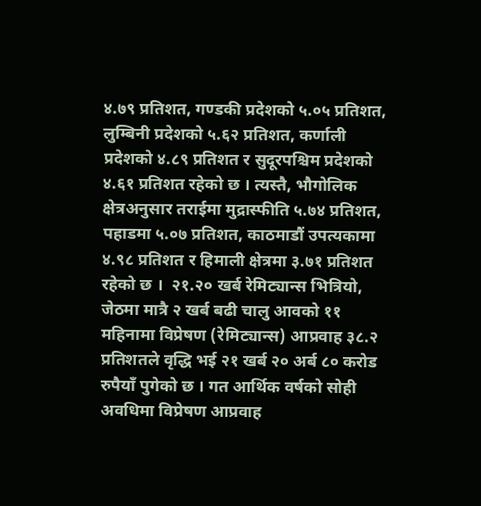४.७९ प्रतिशत, गण्डकी प्रदेशको ५.०५ प्रतिशत, लुम्बिनी प्रदेशको ५.६२ प्रतिशत, कर्णाली प्रदेशको ४.८९ प्रतिशत र सुदूरपश्चिम प्रदेशको ४.६१ प्रतिशत रहेको छ । त्यस्तै, भौगोलिक क्षेत्रअनुसार तराईमा मुद्रास्फीति ५.७४ प्रतिशत, पहाडमा ५.०७ प्रतिशत, काठमाडौं उपत्यकामा ४.९८ प्रतिशत र हिमाली क्षेत्रमा ३.७१ प्रतिशत रहेको छ ।  २१.२० खर्ब रेमिट्यान्स भित्रियो, जेठमा मात्रै २ खर्ब बढी चालु आवको ११ महिनामा विप्रेषण (रेमिट्यान्स) आप्रवाह ३८.२ प्रतिशतले वृद्धि भई २१ खर्ब २० अर्ब ८० करोड रुपैयाँ पुगेको छ । गत आर्थिक वर्षको सोही अवधिमा विप्रेषण आप्रवाह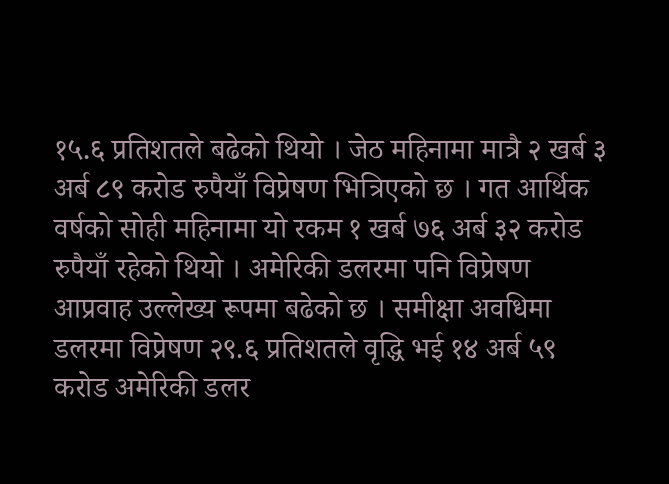१५.६ प्रतिशतले बढेको थियो । जेठ महिनामा मात्रै २ खर्ब ३ अर्ब ८९ करोड रुपैयाँ विप्रेषण भित्रिएको छ । गत आर्थिक वर्षको सोही महिनामा यो रकम १ खर्ब ७६ अर्ब ३२ करोड रुपैयाँ रहेको थियो । अमेरिकी डलरमा पनि विप्रेषण आप्रवाह उल्लेख्य रूपमा बढेको छ । समीक्षा अवधिमा डलरमा विप्रेषण २९.६ प्रतिशतले वृद्धि भई १४ अर्ब ५९ करोड अमेरिकी डलर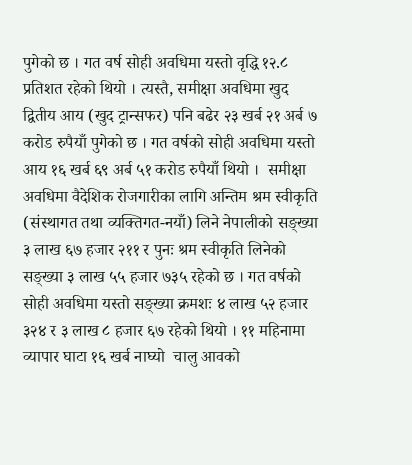पुगेको छ । गत वर्ष सोही अवधिमा यस्तो वृद्धि १२.८ प्रतिशत रहेको थियो । त्यस्तै, समीक्षा अवधिमा खुद द्वितीय आय (खुद ट्रान्सफर) पनि बढेर २३ खर्ब २१ अर्ब ७ करोड रुपैयाँ पुगेको छ । गत वर्षको सोही अवधिमा यस्तो आय १६ खर्ब ६९ अर्ब ५१ करोड रुपैयाँ थियो ।  समीक्षा अवधिमा वैदेशिक रोजगारीका लागि अन्तिम श्रम स्वीकृति (संस्थागत तथा व्यक्तिगत-नयाँ) लिने नेपालीको सङ्ख्या ३ लाख ६७ हजार २११ र पुनः श्रम स्वीकृति लिनेको सङ्ख्या ३ लाख ५५ हजार ७३५ रहेको छ । गत वर्षको सोही अवधिमा यस्तो सङ्ख्या क्रमशः ४ लाख ५२ हजार ३२४ र ३ लाख ८ हजार ६७ रहेको थियो । ११ महिनामा व्यापार घाटा १६ खर्ब नाघ्यो  चालु आवको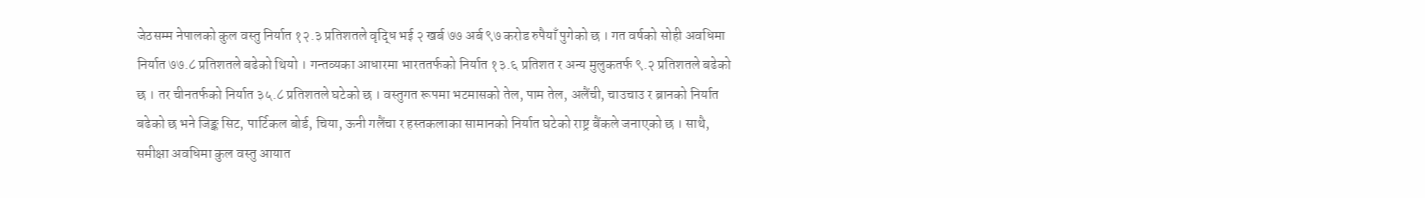जेठसम्म नेपालको कुल वस्तु निर्यात १२.३ प्रतिशतले वृद्धि भई २ खर्ब ७७ अर्ब ९७ करोड रुपैयाँ पुगेको छ । गत वर्षको सोही अवधिमा निर्यात ७७.८ प्रतिशतले बढेको थियो । गन्तव्यका आधारमा भारततर्फको निर्यात १३.६ प्रतिशत र अन्य मुलुकतर्फ ९.२ प्रतिशतले बढेको छ । तर चीनतर्फको निर्यात ३५.८ प्रतिशतले घटेको छ । वस्तुगत रूपमा भटमासको तेल, पाम तेल, अलैंची, चाउचाउ र ब्रानको निर्यात बढेको छ भने जिङ्क सिट, पार्टिकल बोर्ड, चिया, ऊनी गलैंचा र हस्तकलाका सामानको निर्यात घटेको राष्ट्र बैंकले जनाएको छ । साथै, समीक्षा अवधिमा कुल वस्तु आयात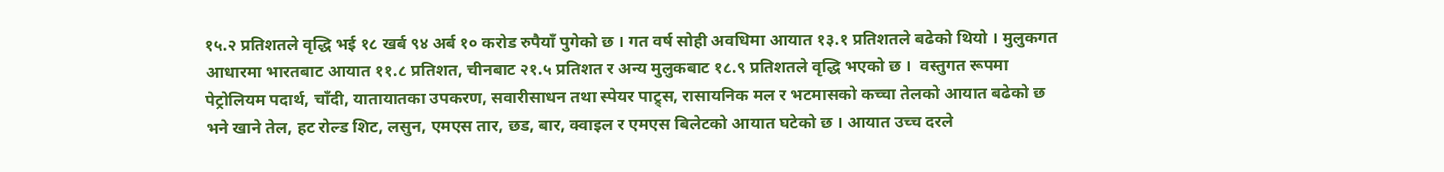१५.२ प्रतिशतले वृद्धि भई १८ खर्ब ९४ अर्ब १० करोड रुपैयाँ पुगेको छ । गत वर्ष सोही अवधिमा आयात १३.१ प्रतिशतले बढेको थियो । मुलुकगत आधारमा भारतबाट आयात ११.८ प्रतिशत, चीनबाट २१.५ प्रतिशत र अन्य मुलुकबाट १८.९ प्रतिशतले वृद्धि भएको छ ।  वस्तुगत रूपमा पेट्रोलियम पदार्थ, चाँदी, यातायातका उपकरण, सवारीसाधन तथा स्पेयर पाट्र्स, रासायनिक मल र भटमासको कच्चा तेलको आयात बढेको छ भने खाने तेल, हट रोल्ड शिट, लसुन, एमएस तार, छड, बार, क्वाइल र एमएस बिलेटको आयात घटेको छ । आयात उच्च दरले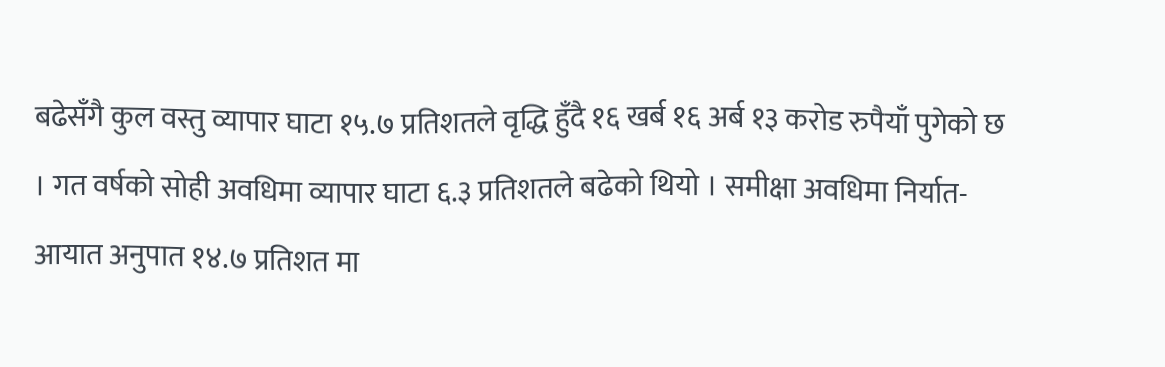बढेसँगै कुल वस्तु व्यापार घाटा १५.७ प्रतिशतले वृद्धि हुँदै १६ खर्ब १६ अर्ब १३ करोड रुपैयाँ पुगेको छ । गत वर्षको सोही अवधिमा व्यापार घाटा ६.३ प्रतिशतले बढेको थियो । समीक्षा अवधिमा निर्यात-आयात अनुपात १४.७ प्रतिशत मा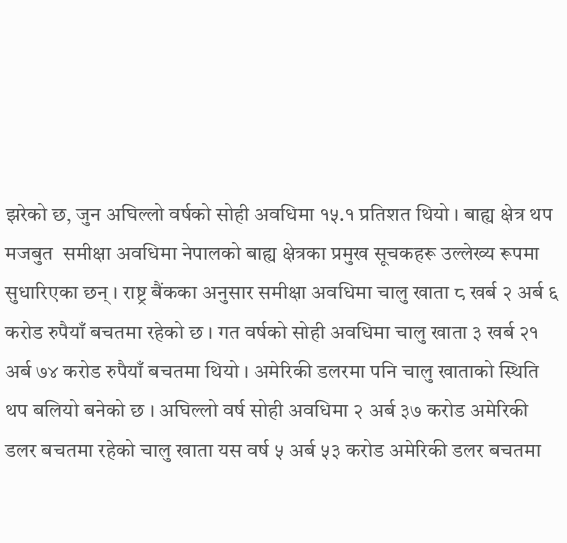झरेको छ, जुन अघिल्लो वर्षको सोही अवधिमा १५.१ प्रतिशत थियो । बाह्य क्षेत्र थप मजबुत  समीक्षा अवधिमा नेपालको बाह्य क्षेत्रका प्रमुख सूचकहरू उल्लेख्य रूपमा सुधारिएका छन् । राष्ट्र बैंकका अनुसार समीक्षा अवधिमा चालु खाता ८ खर्ब २ अर्ब ६ करोड रुपैयाँ बचतमा रहेको छ । गत वर्षको सोही अवधिमा चालु खाता ३ खर्ब २१ अर्ब ७४ करोड रुपैयाँ बचतमा थियो । अमेरिकी डलरमा पनि चालु खाताको स्थिति थप बलियो बनेको छ । अघिल्लो वर्ष सोही अवधिमा २ अर्ब ३७ करोड अमेरिकी डलर बचतमा रहेको चालु खाता यस वर्ष ५ अर्ब ५३ करोड अमेरिकी डलर बचतमा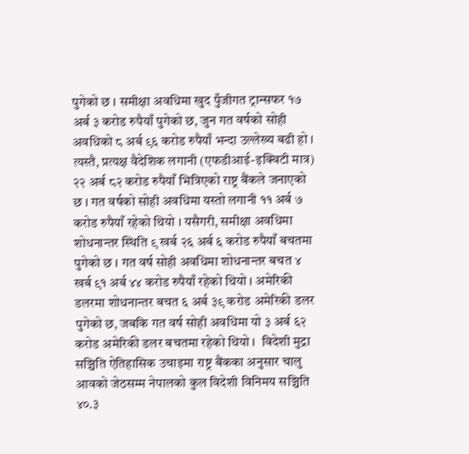पुगेको छ । समीक्षा अवधिमा खुद पुँजीगत ट्रान्सफर १७ अर्ब ३ करोड रुपैयाँ पुगेको छ, जुन गत वर्षको सोही अवधिको ८ अर्ब ९६ करोड रुपैयाँ भन्दा उल्लेख्य बढी हो ।  त्यस्तै, प्रत्यक्ष वैदेशिक लगानी (एफडीआई-इक्विटी मात्र) २२ अर्ब ८२ करोड रुपैयाँ भित्रिएको राष्ट्र बैंकले जनाएको छ । गत वर्षको सोही अवधिमा यस्तो लगानी ११ अर्ब ७ करोड रुपैयाँ रहेको थियो । यसैगरी, समीक्षा अवधिमा शोधनान्तर स्थिति ९ खर्ब २६ अर्ब ६ करोड रुपैयाँ बचतमा पुगेको छ । गत वर्ष सोही अवधिमा शोधनान्तर बचत ४ खर्ब ९१ अर्ब ४४ करोड रुपैयाँ रहेको थियो । अमेरिकी डलरमा शोधनान्तर बचत ६ अर्ब ३९ करोड अमेरिकी डलर पुगेको छ, जबकि गत वर्ष सोही अवधिमा यो ३ अर्ब ६२ करोड अमेरिकी डलर बचतमा रहेको थियो ।  विदेशी मुद्रा सञ्चिति ऐतिहासिक उचाइमा राष्ट्र बैंकका अनुसार चालु आवको जेठसम्म नेपालको कुल विदेशी विनिमय सञ्चिति ४०.३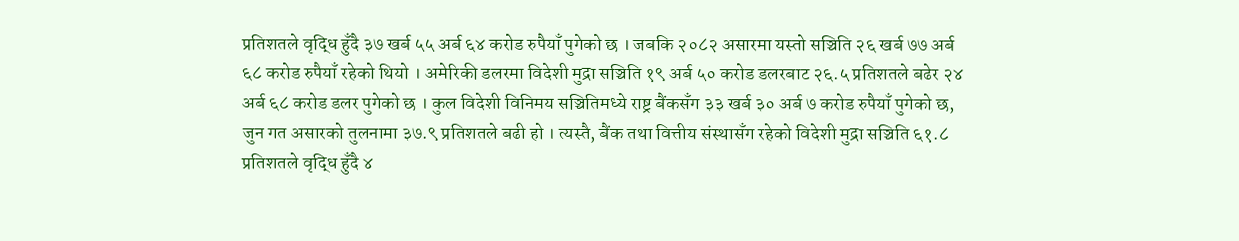प्रतिशतले वृद्धि हुँदै ३७ खर्ब ५५ अर्ब ६४ करोड रुपैयाँ पुगेको छ । जबकि २०८२ असारमा यस्तो सञ्चिति २६ खर्ब ७७ अर्ब ६८ करोड रुपैयाँ रहेको थियो । अमेरिकी डलरमा विदेशी मुद्रा सञ्चिति १९ अर्ब ५० करोड डलरबाट २६.५ प्रतिशतले बढेर २४ अर्ब ६८ करोड डलर पुगेको छ । कुल विदेशी विनिमय सञ्चितिमध्ये राष्ट्र बैंकसँग ३३ खर्ब ३० अर्ब ७ करोड रुपैयाँ पुगेको छ, जुन गत असारको तुलनामा ३७.९ प्रतिशतले बढी हो । त्यस्तै, बैंक तथा वित्तीय संस्थासँग रहेको विदेशी मुद्रा सञ्चिति ६१.८ प्रतिशतले वृद्धि हुँदै ४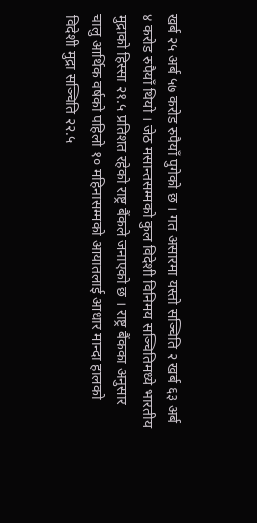खर्ब २५ अर्ब ५७ करोड रुपैयाँ पुगेको छ । गत असारमा यस्तो सञ्चिति २ खर्ब ६३ अर्ब ४ करोड रुपैयाँ थियो । जेठ मसान्तसम्मको कुल विदेशी विनिमय सञ्चितिमध्ये भारतीय मुद्राको हिस्सा २१.५ प्रतिशत रहेको राष्ट्र बैंकले जनाएको छ । राष्ट्र बैंकका अनुसार चालु आर्थिक वर्षको पहिलो १० महिनासम्मको आयातलाई आधार मान्दा हालको विदेशी मुद्रा सञ्चिति २२.५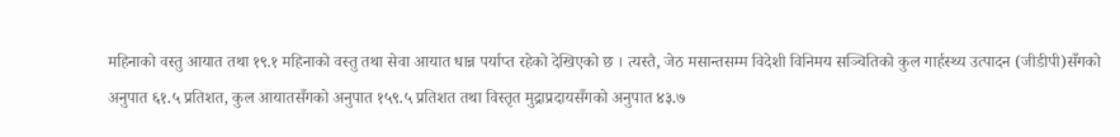महिनाको वस्तु आयात तथा १९.१ महिनाको वस्तु तथा सेवा आयात धान्न पर्याप्त रहेको देखिएको छ । त्यस्तै, जेठ मसान्तसम्म विदेशी विनिमय सञ्चितिको कुल गार्हस्थ्य उत्पादन (जीडीपी)सँगको अनुपात ६१.५ प्रतिशत, कुल आयातसँगको अनुपात १५९.५ प्रतिशत तथा विस्तृत मुद्राप्रदायसँगको अनुपात ४३.७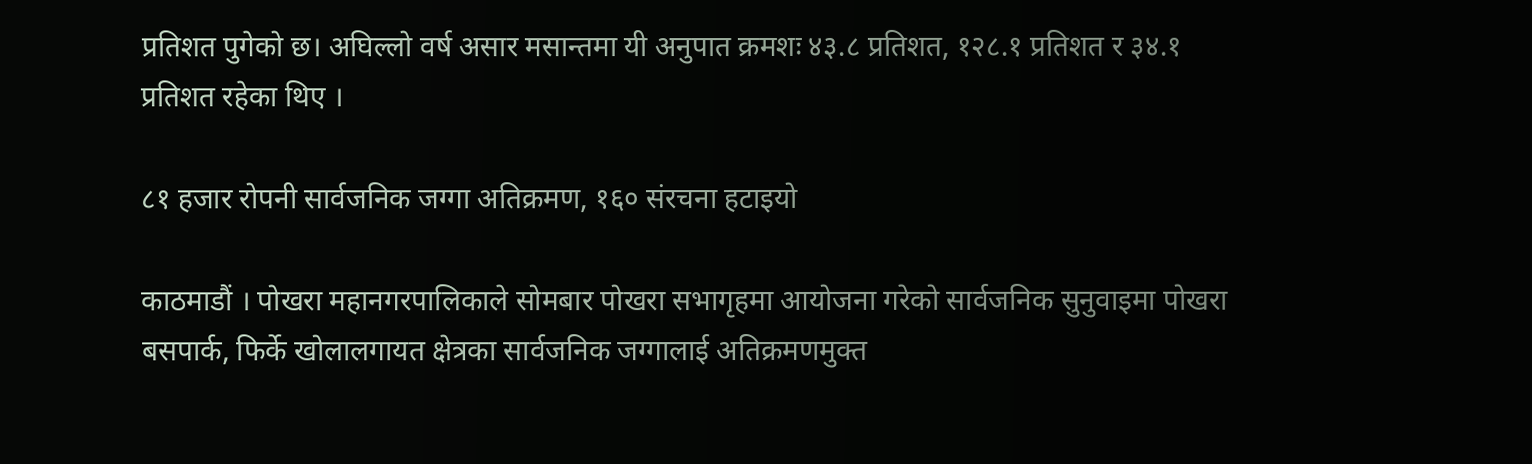प्रतिशत पुगेको छ। अघिल्लो वर्ष असार मसान्तमा यी अनुपात क्रमशः ४३.८ प्रतिशत, १२८.१ प्रतिशत र ३४.१ प्रतिशत रहेका थिए ।

८१ हजार रोपनी सार्वजनिक जग्गा अतिक्रमण, १६० संरचना हटाइयो

काठमाडौं । पोखरा महानगरपालिकाले सोमबार पोखरा सभागृहमा आयोजना गरेको सार्वजनिक सुनुवाइमा पोखरा बसपार्क, फिर्के खोलालगायत क्षेत्रका सार्वजनिक जग्गालाई अतिक्रमणमुक्त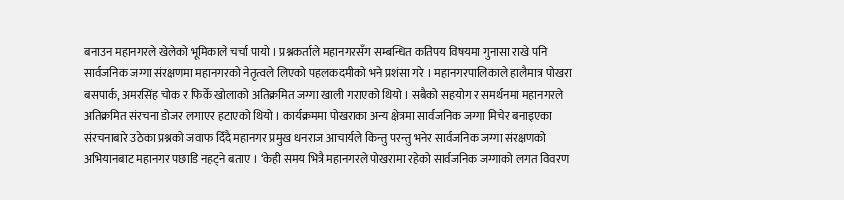बनाउन महानगरले खेलेको भूमिकाले चर्चा पायो । प्रश्नकर्ताले महानगरसँग सम्बन्धित कतिपय विषयमा गुनासा राखे पनि सार्वजनिक जग्गा संरक्षणमा महानगरको नेतृत्वले लिएको पहलकदमीको भने प्रशंसा गरे । महानगरपालिकाले हालैमात्र पोखरा बसपार्क, अमरसिंह चोक र फिर्के खोलाको अतिक्रमित जग्गा खाली गराएको थियो । सबैको सहयोग र समर्थनमा महानगरले अतिक्रमित संरचना डोजर लगाएर हटाएको थियो । कार्यक्रममा पोखराका अन्य क्षेत्रमा सार्वजनिक जग्गा मिचेर बनाइएका संरचनाबारे उठेका प्रश्नको जवाफ दिँदै महानगर प्रमुख धनराज आचार्यले किन्तु परन्तु भनेर सार्वजनिक जग्गा संरक्षणको अभियानबाट महानगर पछाडि नहट्ने बताए । ‘केही समय भित्रै महानगरले पोखरामा रहेको सार्वजनिक जग्गाको लगत विवरण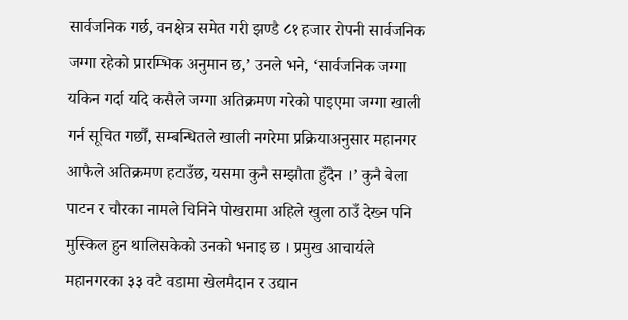सार्वजनिक गर्छ, वनक्षेत्र समेत गरी झण्डै ८१ हजार रोपनी सार्वजनिक जग्गा रहेको प्रारम्भिक अनुमान छ,’ उनले भने, ‘सार्वजनिक जग्गा यकिन गर्दा यदि कसैले जग्गा अतिक्रमण गरेको पाइएमा जग्गा खाली गर्न सूचित गर्छौं, सम्बन्धितले खाली नगरेमा प्रक्रियाअनुसार महानगर आफैले अतिक्रमण हटाउँछ, यसमा कुनै सम्झौता हुँदैन ।’ कुनै बेला पाटन र चौरका नामले चिनिने पोखरामा अहिले खुला ठाउँ देख्न पनि मुस्किल हुन थालिसकेको उनको भनाइ छ । प्रमुख आचार्यले महानगरका ३३ वटै वडामा खेलमैदान र उद्यान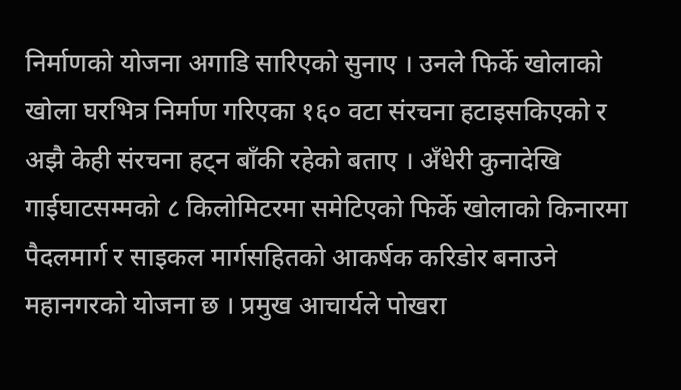निर्माणको योजना अगाडि सारिएको सुनाए । उनले फिर्के खोलाको खोला घरभित्र निर्माण गरिएका १६० वटा संरचना हटाइसकिएको र अझै केही संरचना हट्न बाँकी रहेको बताए । अँधेरी कुनादेखि गाईघाटसम्मको ८ किलोमिटरमा समेटिएको फिर्के खोलाको किनारमा पैदलमार्ग र साइकल मार्गसहितको आकर्षक करिडोर बनाउने महानगरको योजना छ । प्रमुख आचार्यले पोखरा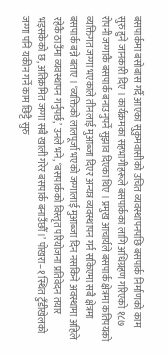बसपार्कमा बसोबास गर्दै आएका सुकुमवासीको उचित व्यवस्थापनपछि बसपार्क निर्माणको काम सुरु हुने जानकारी दिए । कार्यक्रमका सहभागीहरूले बसपार्कका लागि अधिग्रहण गरिएको १८७ रोपनी जग्गाकै बसपार्क बनाउनुपर्ने सुझाव दिएका थिए । प्रमुख आचार्यले बसपार्क क्षेत्रमा कतिपयको व्यक्तिगत जग्गा भएकाले तीनलाई मुआब्जा दिएर अन्यत्र व्यवस्थापन गर्न सकिएमा सबै क्षेत्रमा बसपार्क बन्ने बताए । ‘व्यक्तिको लालपूर्जा भएको जग्गालाई मुआब्जा दिन नसकिने अवस्थामा अहिले रहेकै ठाउँमा व्यवस्थापन गर्नुपर्छ,’ उनले भने, ‘बसपार्कको विस्तृत परियोजना प्रतिवेदन तयार भइसकेको छ, अतिक्रमित जग्गा सबै खाली गरेर बसपार्क बनाउँछौँ ।’ पोखरा–१ स्थित टुँडीखेलको जग्गा पनि यकीन गर्ने काम छिट्टै सुरु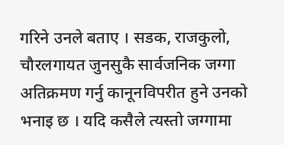गरिने उनले बताए । सडक, राजकुलो, चौरलगायत जुनसुकै सार्वजनिक जग्गा अतिक्रमण गर्नु कानूनविपरीत हुने उनको भनाइ छ । यदि कसैले त्यस्तो जग्गामा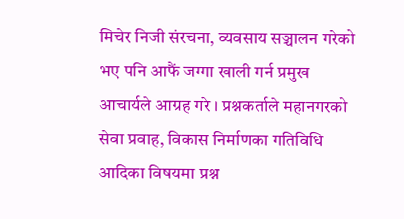मिचेर निजी संरचना, व्यवसाय सञ्चालन गरेको भए पनि आफैं जग्गा खाली गर्न प्रमुख आचार्यले आग्रह गरे । प्रश्नकर्ताले महानगरको सेवा प्रवाह, विकास निर्माणका गतिविधि आदिका विषयमा प्रश्न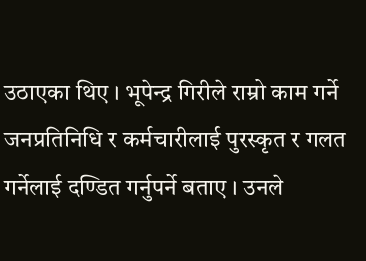उठाएका थिए । भूपेन्द्र गिरीले राम्रो काम गर्ने जनप्रतिनिधि र कर्मचारीलाई पुरस्कृत र गलत गर्नेलाई दण्डित गर्नुपर्ने बताए । उनले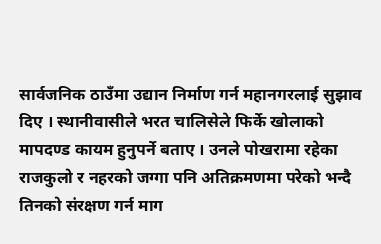सार्वजनिक ठाउँमा उद्यान निर्माण गर्न महानगरलाई सुझाव दिए । स्थानीवासीले भरत चालिसेले फिर्के खोलाको मापदण्ड कायम हुनुपर्ने बताए । उनले पोखरामा रहेका राजकुलो र नहरको जग्गा पनि अतिक्रमणमा परेको भन्दै तिनको संरक्षण गर्न माग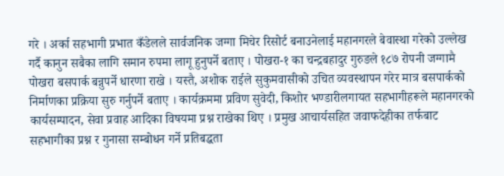गरे । अर्का सहभागी प्रभात कँडेलले सार्वजनिक जग्गा मिचेर रिसोर्ट बनाउनेलाई महानगरले बेवास्था गरेको उल्लेख गर्दै कानुन सबैका लागि समान रुपमा लागू हुनुपर्ने बताए । पोखरा-१ का चन्द्रबहादुर गुरुङले १८७ रोपनी जग्गामै पोखरा बसपार्क बन्नुपर्ने धारणा राखे । यस्तै, अशोक राईले सुकुमवासीको उचित व्यवस्थापन गरेर मात्र बसपार्कको निर्माणका प्रक्रिया सुरु गर्नुपर्ने बताए । कार्यक्रममा प्रविण सुवेदी, किशोर भण्डारीलगायत सहभागीहरूले महानगरको कार्यसम्पादन, सेवा प्रवाह आदिका विषयमा प्रश्न राखेका थिए । प्रमुख आचार्यसहित जवाफदेहीका तर्फबाट सहभागीका प्रश्न र गुनासा सम्बोधन गर्ने प्रतिबद्धता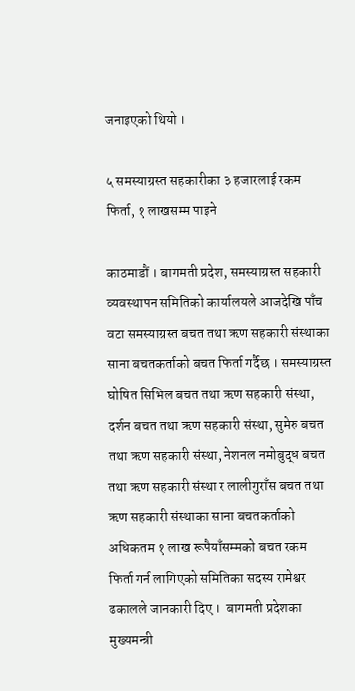जनाइएको थियो ।

५ समस्याग्रस्त सहकारीका ३ हजारलाई रकम फिर्ता, १ लाखसम्म पाइने

काठमाडौं । बागमती प्रदेश, समस्याग्रस्त सहकारी व्यवस्थापन समितिको कार्यालयले आजदेखि पाँच वटा समस्याग्रस्त बचत तथा ऋण सहकारी संस्थाका साना बचतकर्ताको बचत फिर्ता गर्दैछ । समस्याग्रस्त घोषित सिभिल बचत तथा ऋण सहकारी संस्था, दर्शन बचत तथा ऋण सहकारी संस्था, सुमेरु बचत तथा ऋण सहकारी संस्था, नेशनल नमोबुद्ध बचत तथा ऋण सहकारी संस्था र लालीगुराँस बचत तथा ऋण सहकारी संस्थाका साना बचतकर्ताको अधिकतम १ लाख रूपैयाँसम्मको बचत रकम फिर्ता गर्न लागिएको समितिका सदस्य रामेश्वर ढकालले जानकारी दिए ।  बागमती प्रदेशका मुख्यमन्त्री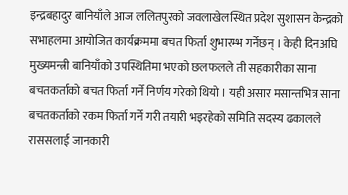इन्द्रबहादुर बानियाँले आज ललितपुरको जवलाखेलस्थित प्रदेश सुशासन केन्द्रको सभाहलमा आयोजित कार्यक्रममा बचत फिर्ता शुभारम्भ गर्नेछन् । केही दिनअघि मुख्यमन्त्री बानियाँको उपस्थितिमा भएको छलफलले ती सहकारीका साना बचतकर्ताको बचत फिर्ता गर्ने निर्णय गरेको थियो । यही असार मसान्तभित्र साना बचतकर्ताको रकम फिर्ता गर्ने गरी तयारी भइरहेको समिति सदस्य ढकालले राससलाई जानकारी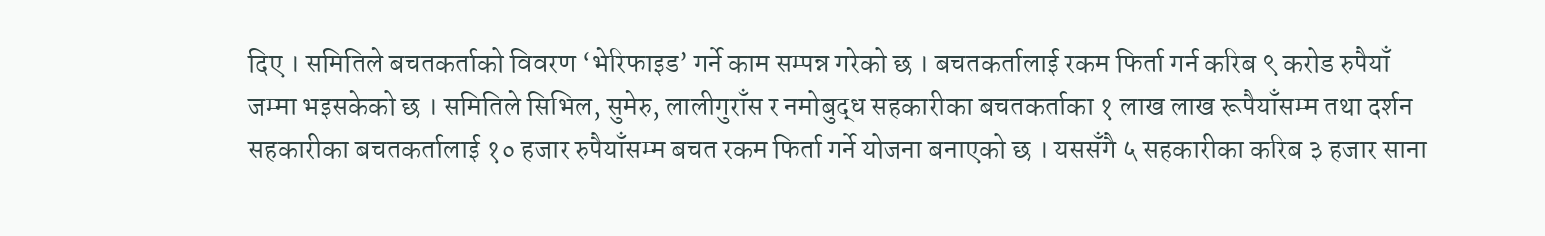दिए । समितिले बचतकर्ताको विवरण ‘भेरिफाइड’ गर्ने काम सम्पन्न गरेको छ । बचतकर्तालाई रकम फिर्ता गर्न करिब ९ करोड रुपैयाँ जम्मा भइसकेको छ । समितिले सिभिल, सुमेरु, लालीगुराँस र नमोबुद्ध सहकारीका बचतकर्ताका १ लाख लाख रूपैयाँसम्म तथा दर्शन सहकारीका बचतकर्तालाई १० हजार रुपैयाँसम्म बचत रकम फिर्ता गर्ने योजना बनाएको छ । यससँगै ५ सहकारीका करिब ३ हजार साना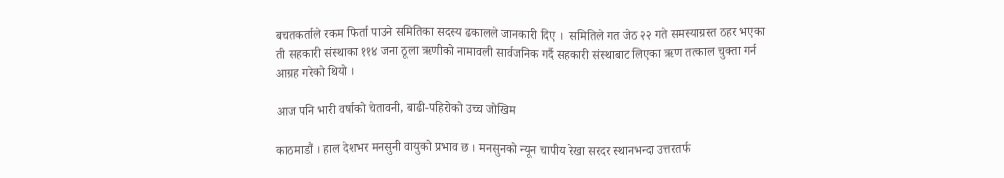बचतकर्ताले रकम फिर्ता पाउने समितिका सदस्य ढकालले जानकारी दिए ।  समितिले गत जेठ २२ गते समस्याग्रस्त ठहर भएका ती सहकारी संस्थाका ११४ जना ठूला ऋणीको नामावली सार्वजनिक गर्दै सहकारी संस्थाबाट लिएका ऋण तत्काल चुक्ता गर्न आग्रह गरेको थियो ।

आज पनि भारी वर्षाको चेतावनी, बाढी-पहिरोको उच्च जोखिम

काठमाडौं । हाल देशभर मनसुनी वायुको प्रभाव छ । मनसुनको न्यून चापीय रेखा सरदर स्थानभन्दा उत्तरतर्फ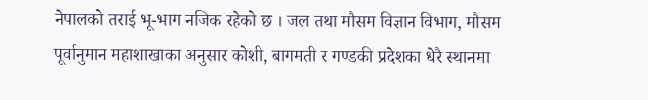नेपालको तराई भू-भाग नजिक रहेको छ । जल तथा मौसम विज्ञान विभाग, मौसम पूर्वानुमान महाशाखाका अनुसार कोशी, बागमती र गण्डकी प्रदेशका धेरै स्थानमा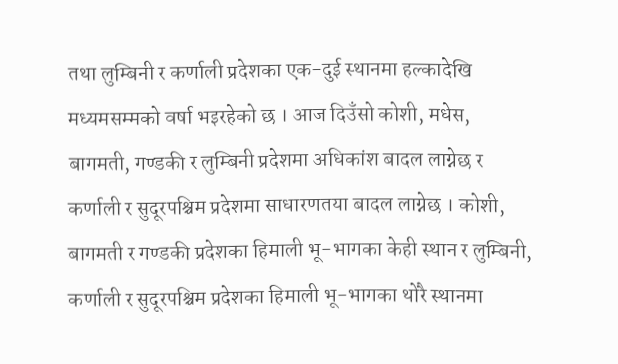तथा लुम्बिनी र कर्णाली प्रदेशका एक-दुई स्थानमा हल्कादेखि मध्यमसम्मको वर्षा भइरहेको छ । आज दिउँसो कोशी, मधेस, बागमती, गण्डकी र लुम्बिनी प्रदेशमा अधिकांश बादल लाग्नेछ र कर्णाली र सुदूरपश्चिम प्रदेशमा साधारणतया बादल लाग्नेछ । कोशी, बागमती र गण्डकी प्रदेशका हिमाली भू-भागका केही स्थान र लुम्बिनी, कर्णाली र सुदूरपश्चिम प्रदेशका हिमाली भू-भागका थोरै स्थानमा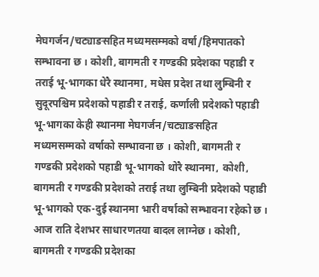मेघगर्जन/चट्याङसहित मध्यमसम्मको वर्षा/हिमपातको सम्भावना छ । कोशी, बागमती र गण्डकी प्रदेशका पहाडी र तराई भू-भागका धेरै स्थानमा, मधेस प्रदेश तथा लुम्बिनी र सुदूरपश्चिम प्रदेशको पहाडी र तराई, कर्णाली प्रदेशको पहाडी भू-भागका केही स्थानमा मेघगर्जन/चट्याङसहित मध्यमसम्मको वर्षाको सम्भावना छ । कोशी, बागमती र गण्डकी प्रदेशको पहाडी भू-भागको थोरै स्थानमा, कोशी, बागमती र गण्डकी प्रदेशको तराई तथा लुम्बिनी प्रदेशको पहाडी भू-भागको एक-दुई स्थानमा भारी वर्षाको सम्भावना रहेको छ । आज राति देशभर साधारणतया बादल लाग्नेछ । कोशी, बागमती र गण्डकी प्रदेशका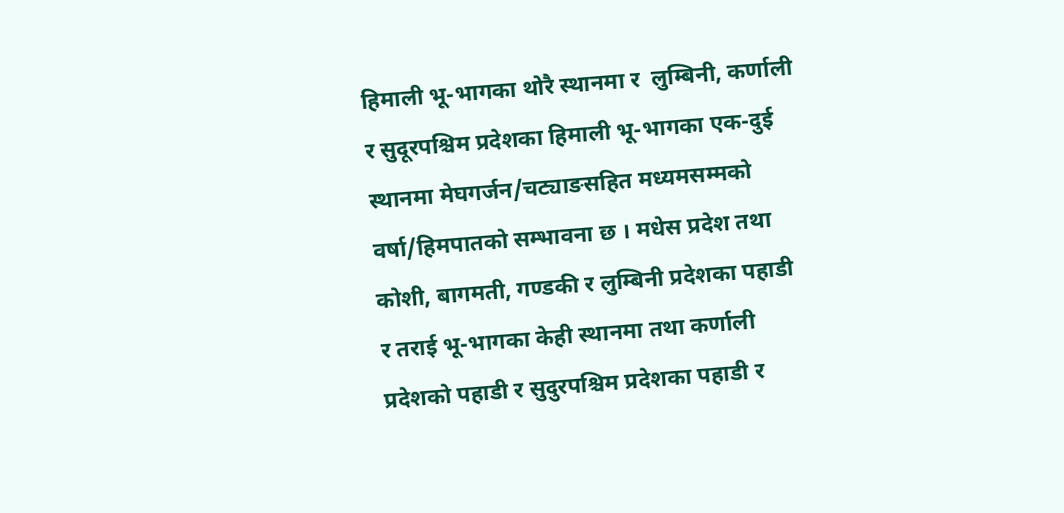हिमाली भू-भागका थोरै स्थानमा र  लुम्बिनी, कर्णाली र सुदूरपश्चिम प्रदेशका हिमाली भू-भागका एक-दुई स्थानमा मेघगर्जन/चट्याङसहित मध्यमसम्मको वर्षा/हिमपातको सम्भावना छ । मधेस प्रदेश तथा कोशी, बागमती, गण्डकी र लुम्बिनी प्रदेशका पहाडी र तराई भू-भागका केही स्थानमा तथा कर्णाली प्रदेशको पहाडी र सुदुरपश्चिम प्रदेशका पहाडी र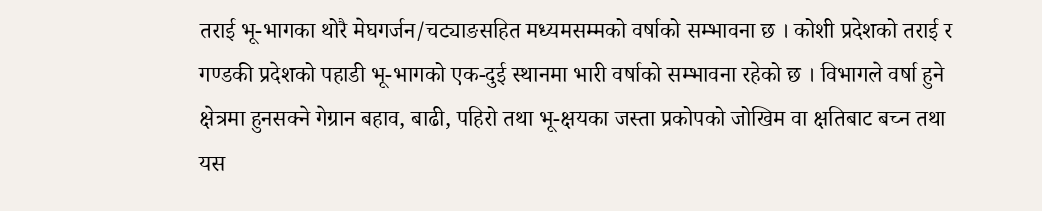तराई भू-भागका थोरै मेघगर्जन/चट्याङसहित मध्यमसम्मको वर्षाको सम्भावना छ । कोशी प्रदेशको तराई र गण्डकी प्रदेशको पहाडी भू-भागको एक-दुई स्थानमा भारी वर्षाको सम्भावना रहेको छ । विभागले वर्षा हुने क्षेत्रमा हुनसक्ने गेग्रान बहाव, बाढी, पहिरो तथा भू-क्षयका जस्ता प्रकोपको जोखिम वा क्षतिबाट बच्न तथा यस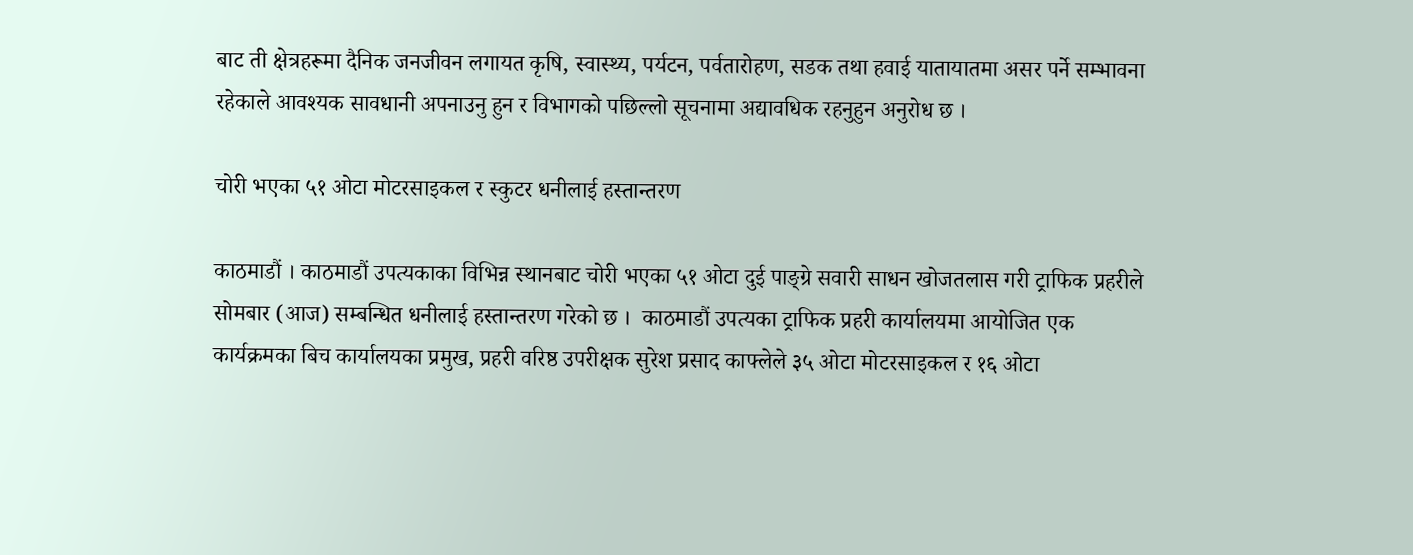बाट ती क्षेत्रहरूमा दैनिक जनजीवन लगायत कृषि, स्वास्थ्य, पर्यटन, पर्वतारोहण, सडक तथा हवाई यातायातमा असर पर्ने सम्भावना रहेकाले आवश्यक सावधानी अपनाउनु हुन र विभागको पछिल्लो सूचनामा अद्यावधिक रहनुहुन अनुरोध छ ।

चोरी भएका ५१ ओटा मोटरसाइकल र स्कुटर धनीलाई हस्तान्तरण

काठमाडौं । काठमाडौं उपत्यकाका विभिन्न स्थानबाट चोरी भएका ५१ ओटा दुई पाङ्ग्रे सवारी साधन खोजतलास गरी ट्राफिक प्रहरीले सोमबार (आज) सम्बन्धित धनीलाई हस्तान्तरण गरेको छ ।  काठमाडौं उपत्यका ट्राफिक प्रहरी कार्यालयमा आयोजित एक कार्यक्रमका बिच कार्यालयका प्रमुख, प्रहरी वरिष्ठ उपरीक्षक सुरेश प्रसाद काफ्लेले ३५ ओटा मोटरसाइकल र १६ ओटा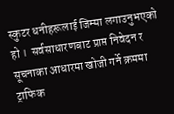स्कुटर धनीहरूलाई जिम्मा लगाउनुभएको हो ।  सर्वसाधारणबाट प्राप्त निवेदन र सूचनाका आधारमा खोजी गर्ने क्रममा ट्राफिक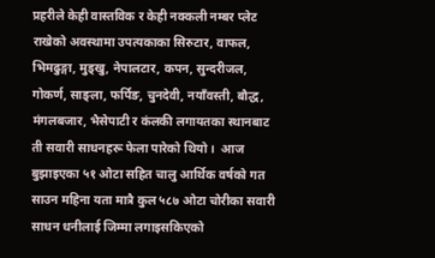प्रहरीले केही वास्तविक र केही नक्कली नम्बर प्लेट राखेको अवस्थामा उपत्यकाका सिरुटार, वाफल, भिमढुङ्गा, मुड्खु, नेपालटार, कपन, सुन्दरीजल, गोकर्ण, साङ्ला, फर्पिङ, चुनदेवी, नयाँवस्ती, बौद्ध, मंगलबजार, भैसेपाटी र कंलकी लगायतका स्थानबाट ती सवारी साधनहरू फेला पारेको थियो ।  आज बुझाइएका ५१ ओटा सहित चालु आर्थिक वर्षको गत साउन महिना यता मात्रै कुल ५८७ ओटा चोरीका सवारी साधन धनीलाई जिम्मा लगाइसकिएको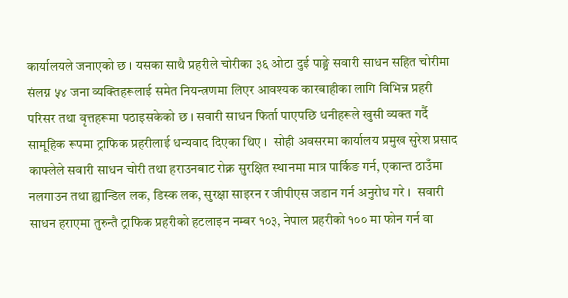कार्यालयले जनाएको छ । यसका साथै प्रहरीले चोरीका ३६ ओटा दुई पाङ्ग्रे सवारी साधन सहित चोरीमा संलग्न ५४ जना व्यक्तिहरूलाई समेत नियन्त्रणमा लिएर आवश्यक कारबाहीका लागि विभिन्न प्रहरी परिसर तथा वृत्तहरूमा पठाइसकेको छ । सवारी साधन फिर्ता पाएपछि धनीहरूले खुसी व्यक्त गर्दै सामूहिक रूपमा ट्राफिक प्रहरीलाई धन्यवाद दिएका थिए ।  सोही अवसरमा कार्यालय प्रमुख सुरेश प्रसाद काफ्लेले सवारी साधन चोरी तथा हराउनबाट रोक्न सुरक्षित स्थानमा मात्र पार्किङ गर्न, एकान्त ठाउँमा नलगाउन तथा ह्यान्डिल लक, डिस्क लक, सुरक्षा साइरन र जीपीएस जडान गर्न अनुरोध गरे ।  सवारी साधन हराएमा तुरुन्तै ट्राफिक प्रहरीको हटलाइन नम्बर १०३, नेपाल प्रहरीको १०० मा फोन गर्न वा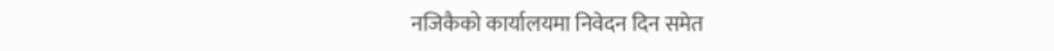नजिकैको कार्यालयमा निवेदन दिन समेत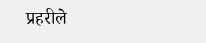प्रहरीले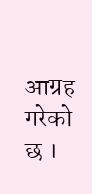आग्रह गरेको छ ।